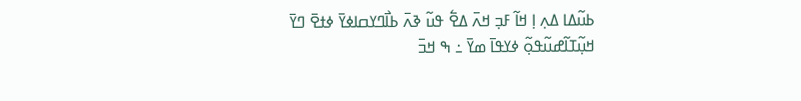ߕߎ߬ߡߊ ߡߍ߲ ߊ߲ ߞߊ߬ ߓߏ߲ ߞߍ߫ ߡߐ߱ ߟߎ߬ ߢߍ߫ ߕߊ߯ߣߌߛߊߦߌ߫ ߦߙߐ߫ ߣߌ߫ ߞߎ߲߬ߠߊ߬ߝߎ߬ߟߋ߲߬ ߦߌߟߊ߫ ߘߌ߫ ߸ ߒ ߞߏ߫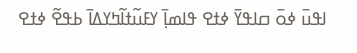ߊߟߎ߫ ߦߋ߫ ߛߊߟߌ߫ ߦߙߐ ߟߊߘߊ߲߫ ߌߓߎ߬ߙߊ߬ߤߌߡߊ߫ ߕߟߐ߬ ߦߙߐ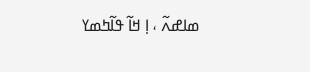ߘߊߝߍ߬ ، ߊ߲ ߞߊ߬ ߟߊ߬ߤߘߌ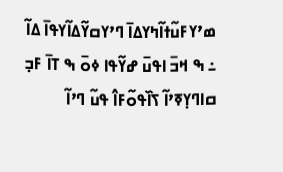ߘߴߌߓߎ߬ߙߊ߬ߤߌߡߊ߫ ߣߴߌߛߌ߬ߡߊ߬ߌߟߊ߫ ߡߊ߬ ߸ ߒ ߞߏ߫ ߊߟߎ߫ ߝߌ߬ߟߊ ߦߋ߫ ߒ ߠߊ߫ ߓߏ߲ ߛߊߣߌ߲ߧߴߊ߬ ߖߊ߰ߟߋ߬ߓߊ߮ ߟߎ߬ ߣߴߊ߬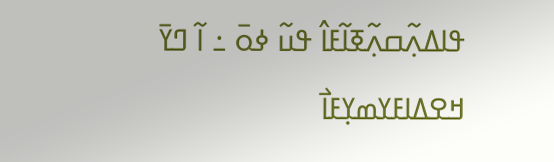ߟߊߡߍ߲߬ߛߍ߲߬ߧߊ߬ߓߊ߮ ߟߎ߬ ߦߋ߫ ߸ ߊ߬ ߣߌ߫ ߞߐߡߊߓߌߘߌ߲ߓߊ߯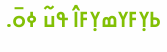ߕߌ߲ߓߌߘߌ߲ߓߊ߮ ߟߎ߬ ߦߋ߫.